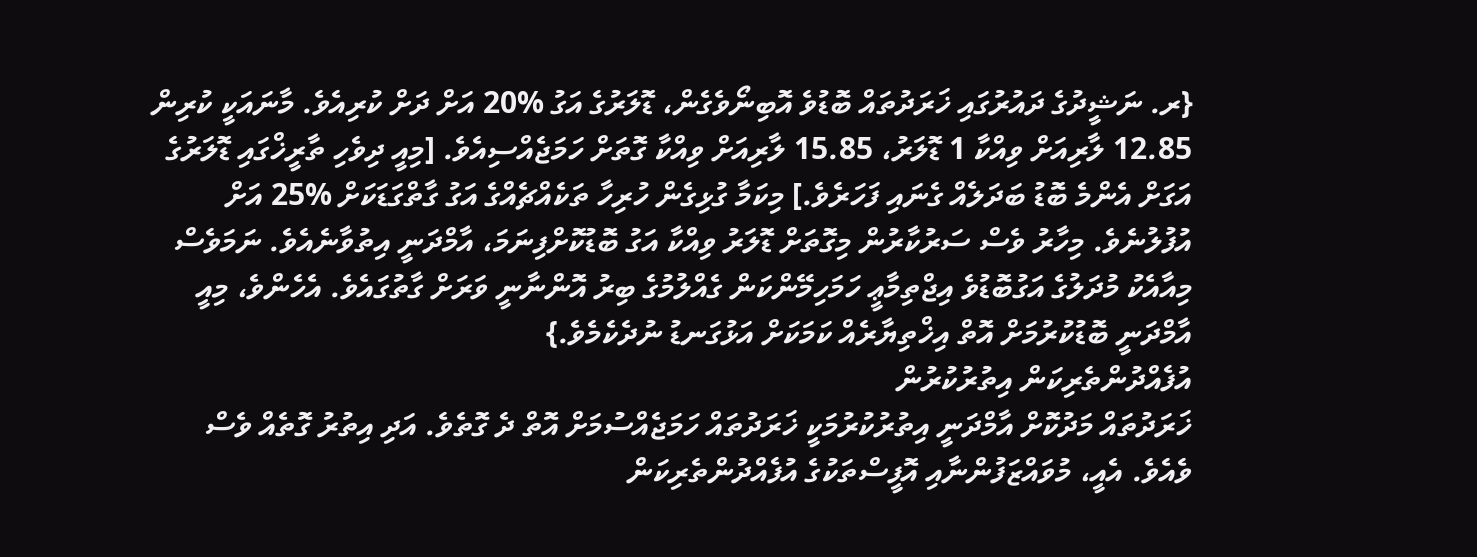{ރ. ނަޝީދުގެ ދައުރުގައި ޚަރަދުތައް ބޮޑުވެ އޮބިނޯވެގެން، ޑޮލަރުގެ އަގު %20 އަށް ދަށް ކުރިއެވެ. މާނައަކީ ކުރިން 12.85 ލާރިއަށް ވިއްކާ 1 ޑޮލަރު، 15.85 ލާރިއަށް ވިއްކާ ގޮތަށް ހަމަޖެއްސިއެވެ. [މިއީ ދިވެހި ތާރީޚްގައި ޑޮލަރުގެ އަގަށް އެންމެ ބޮޑު ބަދަލެއް ގެނައި ފަހަރެވެ.] މިކަމާ ގުޅިގެން ހުރިހާ ތަކެއްޗެއްގެ އަގު ގާތްގަޑަކަށް %25 އަށް އުފުލުނެވެ. މިހާރު ވެސް ސަރުކާރުން މިގޮތަށް ޑޮލަރު ވިއްކާ އަގު ބޮޑުކޮށްފިނަމަ، އާމްދަނީ އިތުވާނެއެވެ. ނަމަވެސް މިއާއެކު މުދަލުގެ އަގުބޮޑުވެ އިޖްތިމާޢީ ހަމަހިމޭންކަން ގެއްލުމުގެ ބިރު އޮންނާނީ ވަރަށް ގާތުގައެވެ. އެހެންވެ، މިއީ އާމްދަނީ ބޮޑުކުރުމަށް އޮތް އިޚްތިޔާރެއް ކަމަކަށް އަޅުގަނޑު ނުދެކެމެވެ.}
އުފެއްދުންތެރިކަން އިތުރުކުރުން
ޚަރަދުތައް މަދުކޮށް އާމްދަނީ އިތުރުކުރުމަކީ ޚަރަދުތައް ހަމަޖެއްސުމަށް އޮތް ދެ ގޮތެވެ. އަދި އިތުރު ގޮތެއް ވެސް ވެއެވެ. އެއީ، މުވައްޒަފުންނާއި އޮފީސްތަކުގެ އުފެއްދުންތެރިކަން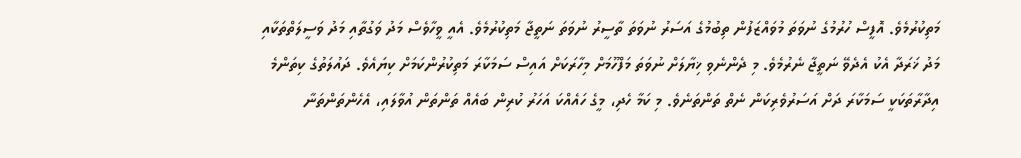މަތިކުރުމެވެ. އޮފީސް ހުރުމުގެ ނުވަތަ މުވައްޒަފުން ތިބުމުގެ އަސަރު ނުވަތަ ތާސީރު ނުވަތަ ނަތީޖާ މަތިކުރުމެވެ. އެއީ ވީހާވެސް މަދު ވަގުތާއި މަދު ވަސީލަތްތަކާއި މަދު ޚަރަދާ އެކު އެދެވޭ ނަތީޖާ ނެރުމެވެ. މި ދެންނެވި ޚިޔާލަށް ނުވަތަ މަފްހޫމަށް މިހާރަކަށް އައިސް ސަމަކާރަ މަތިކުރުންކަމަށް ކިޔައެވެ. ދައުލަތުގެ ކިތަންމެ އިދާރާތަކަކީ ސަމަކާރަ ދަށް އަސަރުވެރިކަން ނެތް ތަންތަނެވެ. މި ކަމާ ހެދި، މީގެ ހައެއްކަ އަހަރު ކުރިން ބައެއް ތަންތަން އުވާލައި، އެހެންތަންތަނާ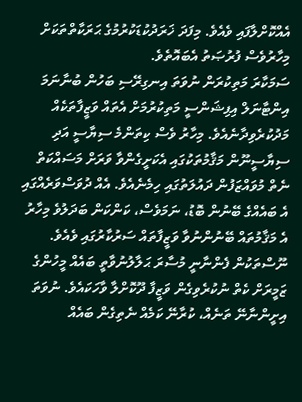އެއްކޮށްލާފައި ވެއެވެ. މިފަދަ ޚަރަދުކުޑަކުރުމުގެ ޙަރަކާތްތަކަށް މިހާރުވެސް ފުރުޞަތު އެބައޮތެވެ.
ސަމަކާރަ މަތިކުރަން ނުވަތަ އިނގިރޭސި ބަހުން ބުނާނަމަ އިންޓާނަލް އިފިޝަންސީ މަތިކުރުމަށް އެތައް ވަޒީފާތަކެއް މަދުކުރެވިދާނެއެވެ. މިހާރު ވެސް ކިތަންމެ ސިޔާސީ އަދި ސިޔާސީނޫން މަޤާމުތަކުގައި އެކަށީގެންވާ ވަރަށް މަސައްކަތް ނެތް މުވައްޒަފުން ދައުލަތުގައި ހިމެނެއެވެ. އެއް ދުވަސްވަރެއްގައި އެ ބައެއްގެ ބޭނުން ބޮޑު، ނަމަވެސް، ކަންކަން ބަދަލުވެ މިހާރު އެ މަޤާމުތައް ބޭނުންނުވާ ވަޒީފާތައް ސަރުކާރުގައި ވެއެވެ. ނޫސްތަކުން ފެންނާނީ މުސާރަ ޙަލާލުނުވާތީ ބައެއް މީހުންގެ ޒަމީރަށް ކެތް ނުކުރެވިގެން ވަޒީފާ ދޫކޮށްލާ ވާހަކައެވެ. ނުވަތަ އިށީންނާނޭ ތަނެއް، ކުރާނޭ ކަމެއް ނެތިގެން ބައެއް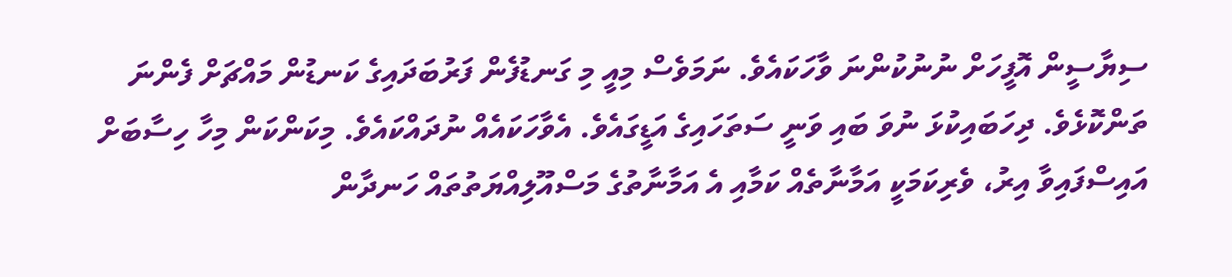ސިޔާސީން އޮފީހަށް ނުނުކުންނަ ވާހަކައެވެ. ނަމަވެސް މިއީ މި ގަނޑުފެން ފަރުބަދައިގެ ކަނޑުން މައްޗަށް ފެންނަ ތަންކޮޅެވެ. ދިހަބައިކުޅަ ނުވަ ބައި ވަނީ ސަތަހައިގެ އަޑީގައެވެ. އެވާހަކައެއް ނުދައްކައެވެ. މިކަންކަން މިހާ ހިސާބަށް އައިސްފައިވާ އިރު، ވެރިކަމަކީ އަމާނާތެއް ކަމާއި އެ އަމާނާތުގެ މަސްއޫލިއްޔަތުތައް ހަނދާން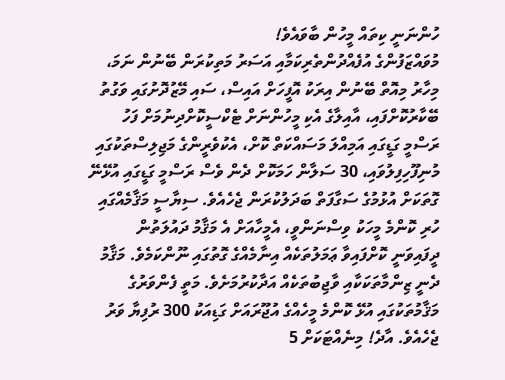ހުންނަނީ ކިތައް މީހުން ބާވައެވެ!
މުވައްޒަފުންގެ އުފެއްދުންތެރިކަމާއި އަސަރު މަތިކުރަން ބޭނުން ނަމަ، މިހާރު މިއޮތް ބޭނުން އިރަކު އޮފީހަށް އައިސް، ސައި މޭޒުދޮށުގައި ވަގުތު ބޭކާރުކޮށްފައި، އާއިލާގެ އެކި މީހުންނަށް ޓެކްސީކޮށްދިނުމަށް ފަހު ރަސްމީ ގަޑީގައި އަމިއްލަ މަސައްކަތް ކޮށް، އެކުވެރީންގެ މަޖިލިސްތަކުގައި މުނިފޫހިފިލުވައި، 30 ސަލާން ހަމަކޮށް ދެން ވެސް ރަސްމީ ގަޑީގައި އުޅޭނޭ ގޮތަކަށް އުޅުމުގެ ސަގާފަތް ބަދަލުކުރަން ޖެހެއެވެ. ސިޔާސީ މަޤާމެއްގައި ހުރި ކޮންމެ މީހަކު ވިސްނަންވީ، އެމީހާއަށް އެ މަޤާމު ދައުލަތުން ދީފައިވަނީ ކޮށްފައިވާ ޢަމަލުތަކެއް އިނާމެއްގެ ގޮތުގައި ނޫންކަމެވެ. މަޤާމު ދެނީ ޒިންމާތަކަކާއި ވާޖިބުތަކެއް އަދާކުރުމަށެވެ. މަތީ ފެންވަރުގެ މަޤާމުތަކުގައި އުޅޭ ކޮންމެ މީހެއްގެ އުޖޫރައަށް ގަޑިއަކު 300 ރުފިޔާ ވަރު ޖެހެއެވެ. އާދެ! މިނެއްޓަކަށް 5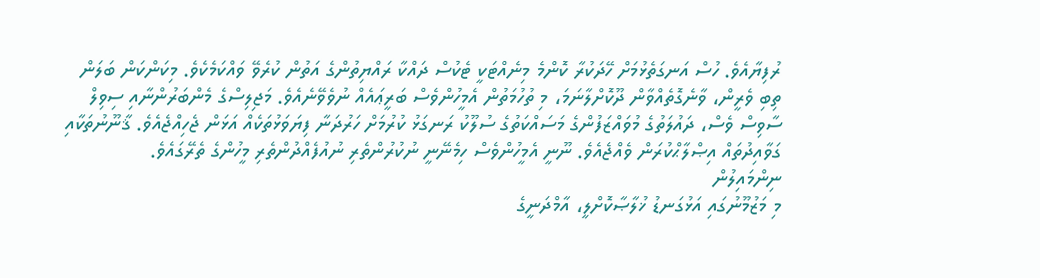ރުފިޔާއެވެ. ހުސް އަނގަތެޅުމަށް ހޭދަކުރާ ކޮންމެ މިނެއްޓަކީ ޓެކުސް ދައްކާ ރައްޔިތުންގެ އަތުން ކުރެވޭ ވައްކަމެކެވެ. މިކަންކަން ބަލަން ތިބި ވެރީން، ވާނެގޮތެއްވާން ދޫކޮށްލާނަމަ، މި ތުހުމަތުން އެމީހުންވެސް ބަރީޢައެއް ނުވެވޭނެއެވެ. މަޖިލިސްގެ މެންބަރުންނާއި ސިވިލް ސާވިސް ވެސް، ދައުލަތުގެ މުވައްޒަފުންގެ މަސައްކަތުގެ ސުލޫކު ރަނގަޅު ކުރުމަށް ހަރުދަނާ ފިޔަވަޅުތަކެއް އަޅަން ޖެހިއްޖެއެވެ. ޤާނޫނުތަކާއި ގަވާއިދުތައް އިޞްލާޙްކުރަން ވެއްޖެއެވެ. ނޫނީ އެމީހުންވެސް ހިމެނޭނީ ނުކުރުންތެރި ނުއުފެއްދުންތެރި މީހުންގެ ތެރޭގައެވެ.
ނިންމައިލުން
މި މަޒުމޫނުގައި އަޅުގަނޑު ޚުލާޞާކޮށްލީ، އާމްދަނީގެ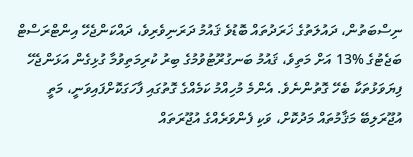ނިސްބަތުން، ދައުލަތުގެ ޚަރަދުތައް ބޮޑުވެ ޤައުމު ދަރަނިވެރިވެ، ދައްކަންޖެހޭ އިންޓްރަސްޓް ބަޖެޓުގެ %13 އަށް މަތިވެ، ޤައުމު ބަނގުރޫޓުވުމުގެ ބިރު ކުރިމަތިވުމާ ގުޅިގެން އަޅަންޖެހޭ ފިޔަވަޅުތަކާ ބެހޭ ގޮތުންނެވެ. އެންމެ މުހިއްމު ކަމެއްގެ ގޮތުގައި ފާހަގަކޮށްފައިވަނީ، މަތީ އުޖޫރަލިބޭ މަޤާމުތައް މަދުކޮށް، ވަކި ފެންވަރެއްގެ އުޖޫރަތައް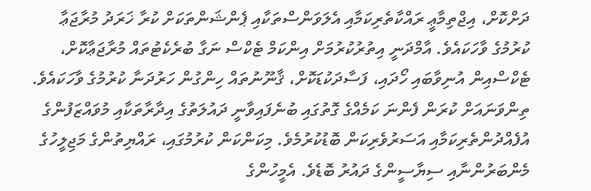ދަށްކޮށް، އިޖްތިމާޢީ ރައްކާތެރިކަމާއި އެލަވަންސްތަކާއި ޕެންޝަންތަކަށް ކުރާ ޚަރަދު މުރާޖަޢާ ކުރުމުގެ ވާހަކައެވެ. އާމްދަނީ އިތުރުކުރުމަށް އިންކަމް ޓެކްސް ނަގާ ބުރެކެޓުތައް މުރާޖަޢާކޮށް، ޓެކްސްއިން އުނިވާބައި ހޯދައި، ފަސާދަކުޑަކޮށް، ޤާނޫނުތައް ހިންގުން ހަރުދަނާ ކުރުމުގެ ވާހަކައެވެ. ތިންވަނައަށް ކުރަން ފެންނަ ކަމެއްގެ ގޮތުގައި ބުނެފައިވާނީ ދައުލަތުގެ އިދާރާތަކާއި މުވައްޒަފުންގެ އުފެއްދުންތެރިކަމާއި އަސަރުވެރިކަން ބޮޑުކުރުމެވެ. މިކަންކަން ކުރުމުގައި، ރައްޔިތުންގެ މަޖިލީހުގެ މެންބަރުންނާއި ސިޔާސީންގެ ދައުރު ބޮޑެވެ. އެމީހުންގެ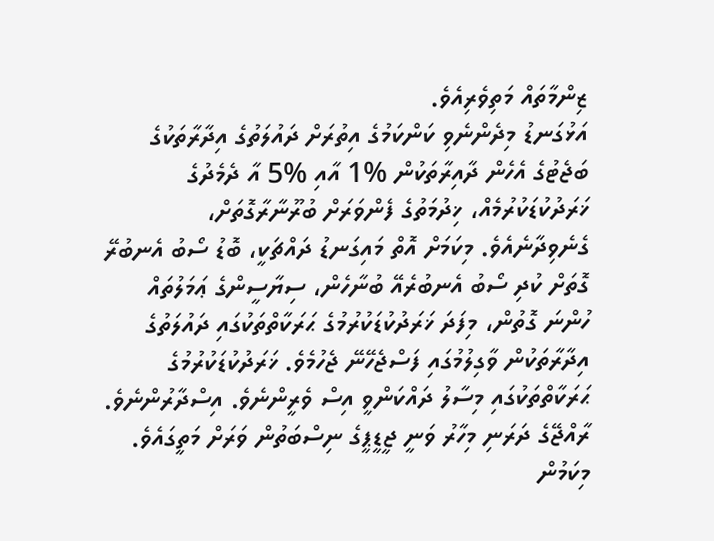ޒިންމާތައް މަތިވެރިއެވެ.
އަޅުގަނޑު މިދެންނެވި ކަންކަމުގެ އިތުރަށް ދައުލަތުގެ އިދާރާތަކުގެ ބަޖެޓުގެ އެހެން ދާއިރާތަކުން %1 އާއި %5 އާ ދެމެދުގެ ޚަރަދުކުޑަކުރުމެއް، ޚިދުމަތުގެ ފެންވަރަށް ބުރޫނާރާގޮތަށް، ގެނެވިދާނެއެވެ. މިކަމަށް އޮތް މައިގަނޑު ދައްޗަކީ، ބޮޑު ސޯބު އެނބުރޭ ގޮތަށް ކުދި ސޯބު އެނބުރެއޭ ބުނާހެން، ސިޔާސީންގެ ޢަމަލުތައް ހުންނަ ގޮތުން، މިފަދަ ޚަރަދުކުޑަކުރުމުގެ ޙަރަކާތްތަކުގައި ދައުލަތުގެ އިދާރާތަކުން ވާގިލުމުގައި ފަސްޖެހޭނޭ ޖެހުމެވެ. ޚަރަދުކުޑަކުރުމުގެ ޙަރަކާތްތަކުގައި މިސާލު ދައްކަންވީ އިސް ވެރީންނެވެ. އިސްދާރުންނެވެ.
ރާއްޖޭގެ ދަރަނި މިހާރު ވަނީ ޖީޑީޕީގެ ނިސްބަތުން ވަރަށް މަތީގައެވެ. މިކަމުން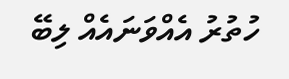ހުތުރު އެއްވަނައެއް ލިބޭ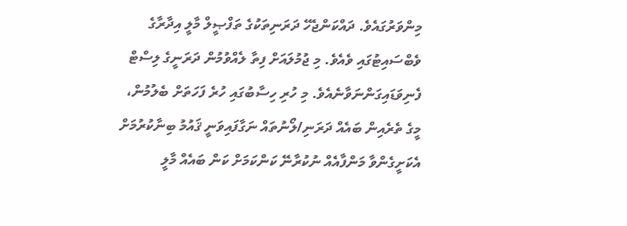މިންވަރުގައެވެ. ދައްކަންޖެހޭ ދަރަނިތަކުގެ ތަފްޞީލް މާލީ އިދާރާގެ ވެބްސައިޓުގައި ވެއެވެ. މި ޖުމުލައަށް ފިތާ ލެއްވުމުން ދަރަނީގެ ލިސްޓް ފެނިވަޑައިގަންނަވާނެއެވެ. މި ހުރި ހިސާބުގައި ހުރެ ފަހަތަށް ބެލުމުން، މީގެ ތެރެއިން ބައެއް ދަރަނި/ލޯނުތައް ނަގާފައިވަނީ ޤައުމު ބިނާކުރުމަށް އެކަށީގެންވާ މަންފާއެއް ނުކުރާނޭ ކަންކަމަށް ކަން ބައެއް މާލީ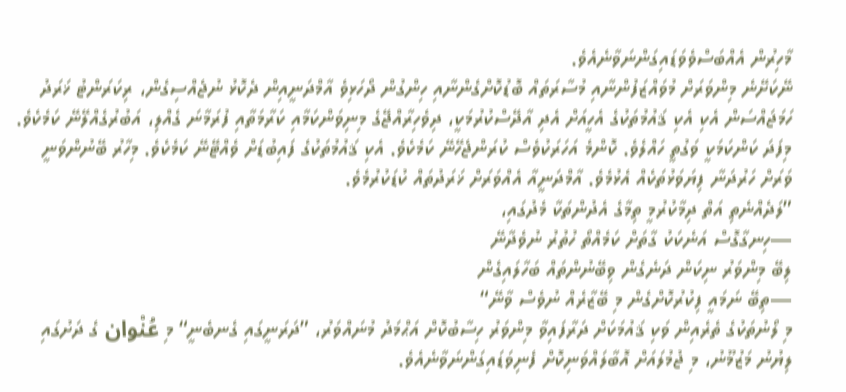މާހިރުން އެއްބަސްވެވަޑައިގަންނަވާނެއެވެ.
ނޭކަށޭނެ މިންވަރަށް މުވައްޒަފުންނާއި މުސާރަތައް ބޮޑުކޮށްގެންނާއި ހިންގުން ދޯހަޅިވެ އާމްދަނީއިން ދެކޮޅު ނުޖެއްސިގެން، ރިކަރަންޓު ޚަރަދު ހަމަޖައްސަން އެކި އެކި ޤައުމުތަކުގެ އެހީއަށް އެދި އާދޭސްކުރުމަކީ، ދިވެހިރާއްޖޭގެ މިނިވަންކަމާއި ކަރާމަތާއި ފުރަމާނަ ގެއްލި، އަބުރުގެއްލޭނޭ ކަމެކެވެ. މިފަދަ ކަންކަމަކީ ވަގުތީ ހައްލެވެ. ކޮންމެ އަހަރަކުވެސް ކުރަންޖެހޭނޭ ކަމެކެވެ. އެކި ޤައުމުތަކުގެ ފައިބުޑަށް ވެއްޓޭނޭ ކަމެކެވެ. މިހާރު ބޭނުންވަނީ ވަރަށް ހަރުދަނާ ފިޔަވަޅުތަކެއް އެޅުމެވެ. އާމްދަނީއާ އެއްވަރަށް ޚަރަދުތައް ކުޑަކުރުމެވެ.
”ލަދެއްނެތި އަތް ދިމާކުރުމީ ތިމާގެ އެދުންތަކާ މެދުގައި،
—ހިނގާގޮސް އަނެކަކު ގާތަށް ކަމެއްތޯ ހުތުރު ނުވެދާނޭ
ލިބޭ މިންވަރު ނިކަން ދަނެގެން ވިބޭނުންތައް ބަހާލައިގެން
—ތިބޭ ނަމައީ ފިކުރުކޮށްގެން މި ބޭޒާރެއް ނުވެސް ވާނޭ“
މި ލޯނުތަކުގެ ތެރެއިން ވަކި ޤައުމަކަށް ދަރާފައިވާ މިންވަރު ހިސާބުކޮށް އަޙްމަދު މުނައްވަރު، ”ދަރަނީގައި ގެނބެނީ“ މި عُنْوان ގެ ދަށުގައި ލިޔުނު މަޒުމޫނު، މި ޖުމުލައަށް އޮބާލައްވަނިކޮށް ފެނިވަޑައިގަންނަވާނެއެވެ.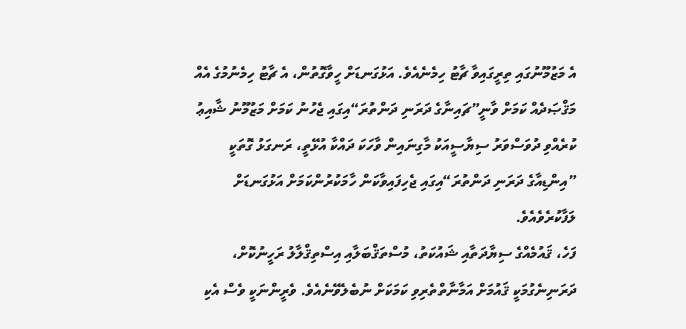އެ މަޒުމޫނުގައި ތިރީގައިވާ ޗާޓު ހިމެނެއެވެ. އަޅުގަނޑަށް ހީވާގޮތުން، އެ ޗާޓު ހިމެނުމުގެ އެއް މަޤްޞަދެއް ކަމަށް ވާނީ”ޗައިނާގެ ދަރަނި ދަންތުރަ“އިގައި ޖެހުނު ކަމަށް މަޒުމޫނު ޝާއިޢު ކުރެއްވި ދުވަސްވަރު ސިޔާސީއަކު މާގިނައިން ވާހަކަ ދައްކާ އުޅޭތީ، ރަނގަޅު ގޮތަކީ ”އިންޑިއާގެ ދަރަނި ދަންތުރަ“އިގައި ޖެހިފައިވާކަން ހާމަކުރުންކަމަށް އަޅުގަނޑަށް ލަފާކުރެވެއެވެ.
ފަހެ، ޤައުމެއްގެ ސިޔާދަތާއި ޝައުކަތު، މުސްތަޤްބަލާއި އިސްތިޤްލާލު ރަހީނުކޮށް، ދަރަނިނެގުމަކީ ޤައުމަށް އަމާނާތްތެރިވި ކަމަކަށް ނުބެލެވޭނެއެވެ. ވެރީންނަކީ ވެސް އެކި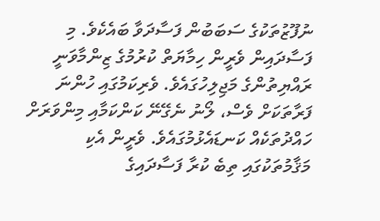ނުފޫޒުތަކުގެ ސަބަބުން ފަސާދަވާ ބައެކެވެ. މި ފަސާދައިން ވެރީން ހިމާޔަތް ކުރުމުގެ ޒިންމާވަނީ ރައްޔިތުންގެ މަޖިލިހުގައެވެ. ވެރިކަމުގައި ހުންނަ ފަރާތަކަށް ވެސް، ލޯނު ނެގޭނޭ ކަންކަމާއި މިންވަރަށް ހައްދުތަކެއް ކަނޑައެޅުމުގައެވެ. ވެރީން އެކި މަޤާމުތަކުގައި ތިބެ ކުރާ ފަސާދައިގެ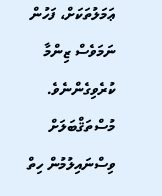ޢަމަލުތަކަށް، ފަހުން ނަމަވެސް ޒިންމާ ކުރެވިގެންނެވެ.
މުސްތަޤްބަލަށް ވިސްނައިލުމުން ހިތް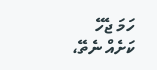ހަމަ ޖެހޭ ކަށެއް ނެތޭ،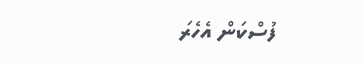ފުސްކަން އެހެރަ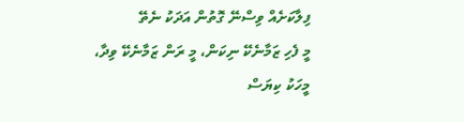ފިލާކަށެއް ވިސްނޭ ގޮތުން އަދަކު ނެތޭ
މީ ފެހި ޒަމާނެކޭ ނިކަން، މީ ރަން ޒަމާނެކޭ ވިދާ،
މީހަކު ކިޔަސް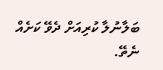ބަލާނުލާ ކުރިއަށް ދެވޭ ކަށެއް ނެތޭ.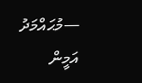—މުޙައްމަދު އަމީން